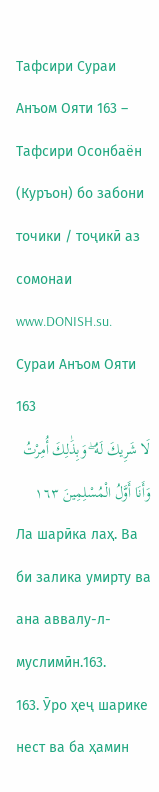Тафсири Сураи Анъом Ояти 163 – Тафсири Осонбаён (Куръон) бо забони точики / тоҷикӣ аз сомонаи www.DONISH.su.
Сураи Анъом Ояти 163
لَا شَرِيكَ لَهُ ۖ وَبِذَٰلِكَ أُمِرْتُ وَأَنَا أَوَّلُ الْمُسْلِمِينَ ١٦٣
Ла шарӣка лаҳ. Ва би залика умирту ва ана аввалу-л-муслимӣн.163.
163. Ӯро ҳеҷ шарике нест ва ба ҳамин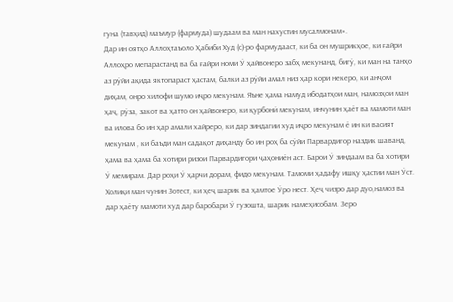гуна (тавҳид) маъмур (фармуда) шудаам ва ман нахустин мусалмонам».
Дар ин оятҳо Аллоҳтаъоло Ҳабиби Худ (с)-ро фармудааст, ки ба он мушрикҳое, ки ғайри Аллоҳро мепарастанд ва ба ғайри номи Ӯ ҳайвонеро забҳ мекунанд, бигӯ, ки ман на танҳо аз рӯйи ақида яктопараст ҳастам, балки аз рӯйи амал низ ҳар кори некеро, ки анҷом диҳам, онро хилофи шумо иҷро мекунам. Яъне ҳама намуд ибодатҳои ман, намозҳои ман ҳаҷ, рӯза, закот ва ҳатто он ҳайвонеро, ки қурбонӣ мекунам, инчунин ҳаёт ва мамоти ман ва илова бо ин ҳар амали хайреро, ки дар зиндагии худ иҷро мекунам ё ин ки васият мекунам , ки баъди ман садақот диҳанду бо ин роҳ ба сӯйи Парвардигор наздик шаванд, ҳама ва ҳама ба хотири ризои Парвардигори ҷаҳониён аст. Барои Ӯ зиндаам ва ба хотири Ӯ мемирам. Дар роҳи Ӯ ҳарчи дорам, фидо мекунам. Тамоми ҳадафу ишқу ҳастии ман Ӯст. Холиқи ман чунин Зотест, ки ҳеҷ шарик ва ҳамтое Ӯро нест. Ҳеҷ чизро дар дуо,намоз ва дар ҳаёту мамоти худ дар баробари Ӯ гузошта, шарик намеҳисобам. Зеро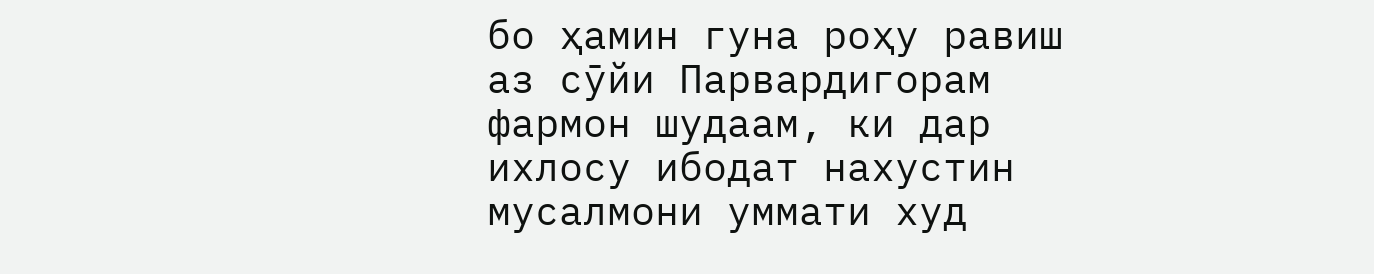бо ҳамин гуна роҳу равиш аз сӯйи Парвардигорам фармон шудаам, ки дар ихлосу ибодат нахустин мусалмони уммати худ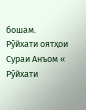бошам.
Рӯйхати оятҳои Сураи Анъом «
Рӯйхати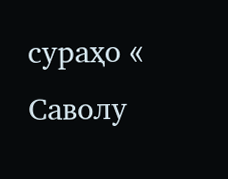сураҳо «
Саволу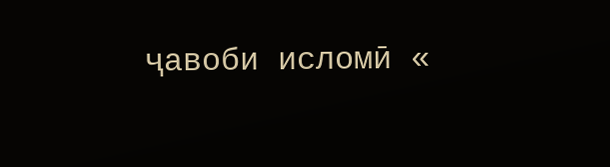ҷавоби исломӣ «